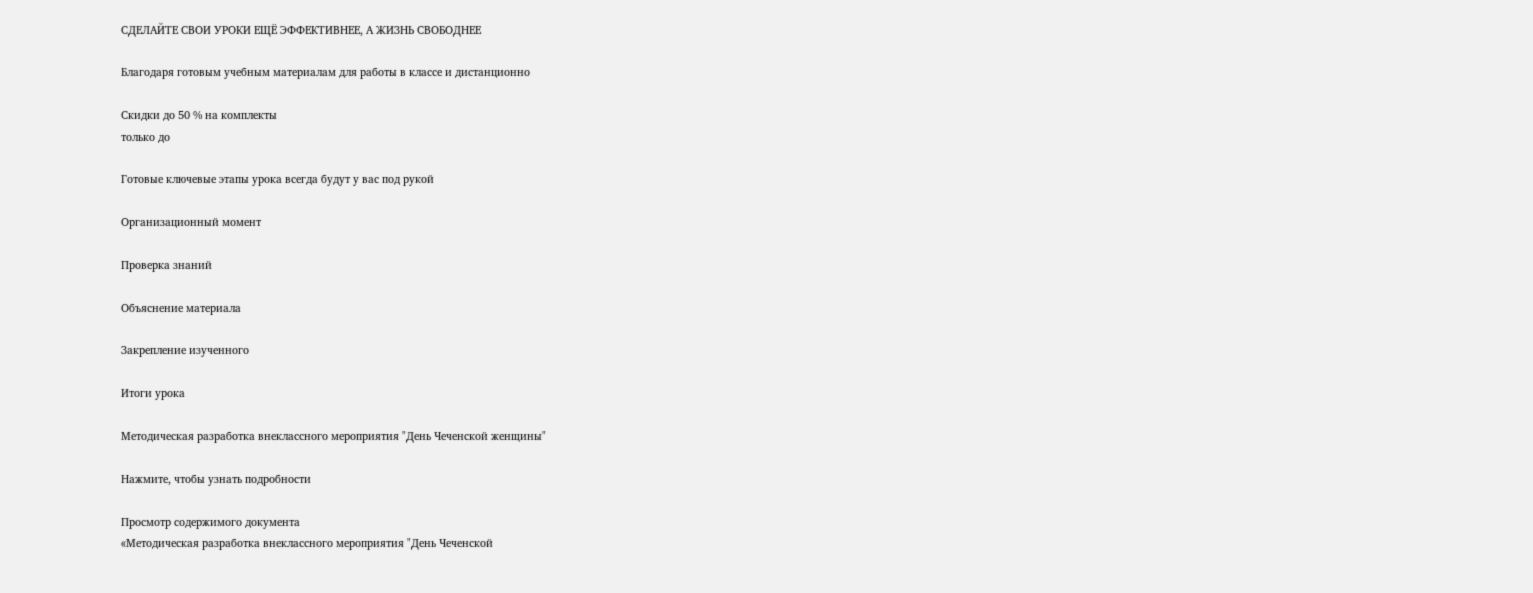СДЕЛАЙТЕ СВОИ УРОКИ ЕЩЁ ЭФФЕКТИВНЕЕ, А ЖИЗНЬ СВОБОДНЕЕ

Благодаря готовым учебным материалам для работы в классе и дистанционно

Скидки до 50 % на комплекты
только до

Готовые ключевые этапы урока всегда будут у вас под рукой

Организационный момент

Проверка знаний

Объяснение материала

Закрепление изученного

Итоги урока

Методическая разработка внеклассного мероприятия "День Чеченской женщины"

Нажмите, чтобы узнать подробности

Просмотр содержимого документа
«Методическая разработка внеклассного мероприятия "День Чеченской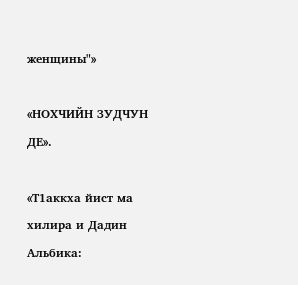женщины"»

«НОХЧИЙН ЗУДЧУН ДЕ».

«Т1аккха йист ма хилира и Дадин Альбика: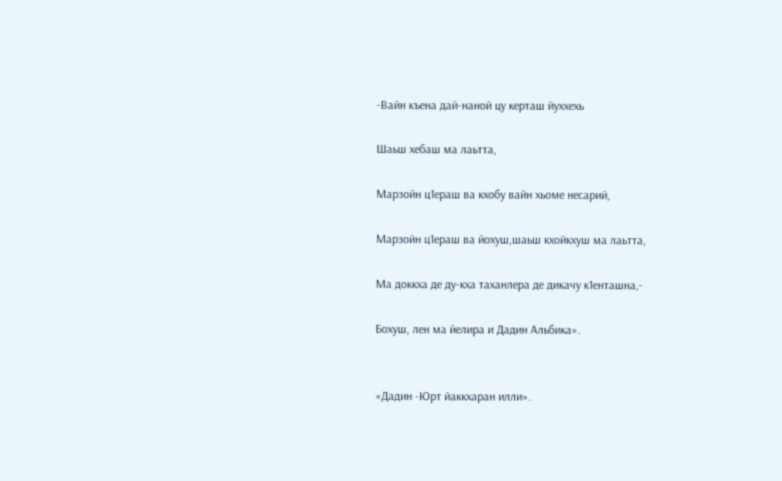-Вайн къена дай-наной цу керташ йуххехь

Шаьш хебаш ма лаьтта,

Марзойн ц1ераш ва кхобу вайн хьоме несарий,

Марзойн ц1ераш ва йохуш,шаьш кхойкхуш ма лаьтта,

Ма доккха де ду-кха таханлера де дикачу к1енташна,-

Бохуш, лен ма йелира и Дадин Альбика».


«Дадин -Юрт йаккхаран илли».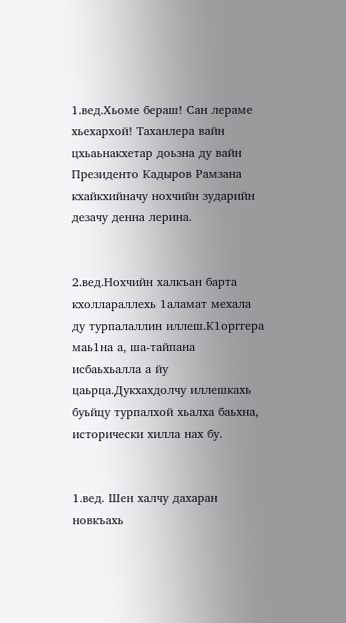1.вед.Хьоме бераш! Сан лераме хьехархой! Таханлера вайн цхьаьнакхетар доьзна ду вайн Президенто Кадыров Рамзана кхайкхийначу нохчийн зударийн дезачу денна лерина.


2.вед.Нохчийн халкъан барта кхоллараллехь 1аламат мехала ду турпалаллин иллеш.К1орггера маь1на а, ша-тайпана исбаьхьалла а йу цаьрца.Дукхахдолчу иллешкахь буьйцу турпалхой хьалха баьхна, исторически хилла нах бу.


1.вед. Шен халчу дахаран новкъахь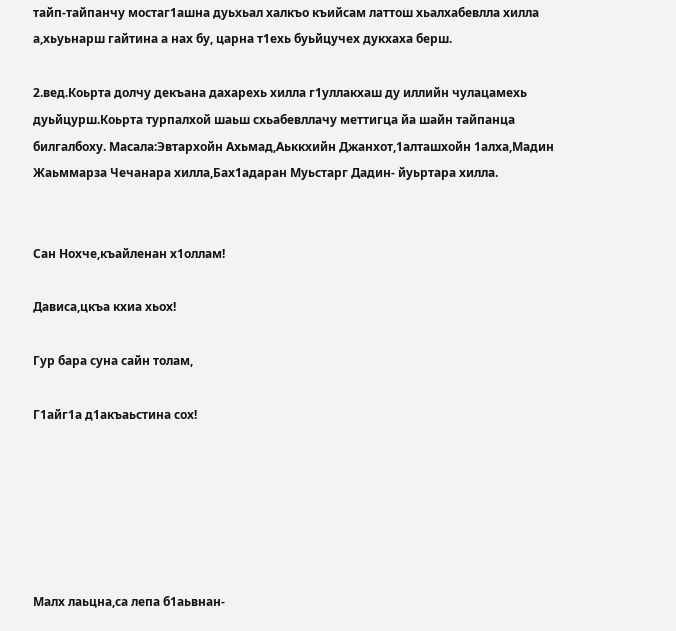тайп-тайпанчу мостаг1ашна дуьхьал халкъо къийсам латтош хьалхабевлла хилла а,хьуьнарш гайтина а нах бу, царна т1ехь буьйцучех дукхаха берш.

2.вед.Коьрта долчу декъана дахарехь хилла г1уллакхаш ду иллийн чулацамехь дуьйцурш.Коьрта турпалхой шаьш схьабевллачу меттигца йа шайн тайпанца билгалбоху. Масала:Эвтархойн Ахьмад,Аьккхийн Джанхот,1алташхойн 1алха,Мадин Жаьммарза Чечанара хилла,Бах1адаран Муьстарг Дадин- йуьртара хилла.


Сан Нохче,къайленан х1оллам!

Дависа,цкъа кхиа хьох!

Гур бара суна сайн толам,

Г1айг1а д1акъаьстина сох!






Малх лаьцна,са лепа б1аьвнан-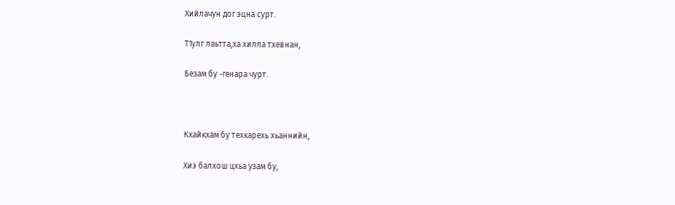Хийлачун дог эцна сурт.

Т1улг лаьтта,ха хилла тхевнан,

Безам бу -генара чурт.



Кхайкхам бу техкарехь хьаннийн,

Хиэ балхош цхьа узам бу,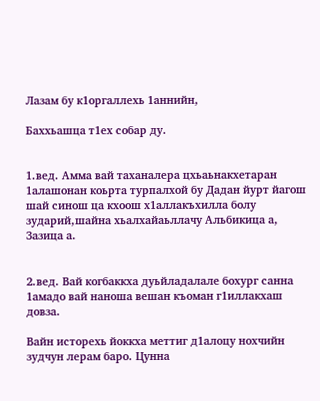Лазам бу к1оргаллехь 1аннийн,

Баххьашца т1ех собар ду.


1.вед. Амма вай таханалера цхьаьнакхетаран 1алашонан коьрта турпалхой бу Дадан йурт йагош шай синош ца кхоош х1аллакъхилла болу зударий,шайна хьалхайаьллачу Альбикица а, Зазица а.


2.вед. Вай когбаккха дуьйладалале бохург санна 1амадо вай наноша вешан къоман г1иллакхаш довза.

Вайн исторехь йоккха меттиг д1алоцу нохчийн зудчун лерам баро. Цунна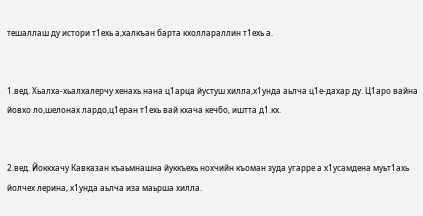тешаллаш ду истори т1ехь а,халкъан барта кхоллараллин т1ехь а.


1.вед. Хьалха-хьалхалерчу хенахь нана ц1арца йустуш хилла,х1унда аьлча ц1е-дахар ду. Ц1аро вайна йовхо ло,шелонах лардо,ц1еран т1ехь вай кхача кечбо, иштта д1.кх.


2.вед. Йоккхачу Кавказан къаьмнашна йуккъехь нохчийн къоман зуда угарре а х1усамдена муьт1ахь йолчех лерина, х1унда аьлча иза маьрша хилла.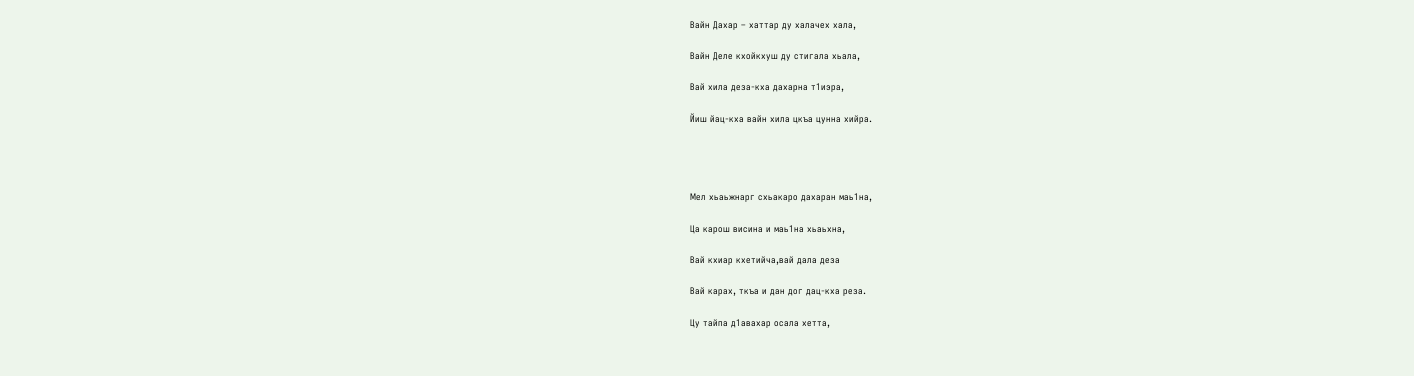Вайн Дахар – хаттар ду халачех хала,

Вайн Деле кхойкхуш ду стигала хьала,

Вай хила деза-кха дахарна т1иэра,

Йиш йац-кха вайн хила цкъа цунна хийра.




Мел хьаьжнарг схьакаро дахаран маь1на,

Ца карош висина и маь1на хьаьхна,

Вай кхиар кхетийча,вай дала деза

Вай карах, ткъа и дан дог дац-кха реза.

Цу тайпа д1авахар осала хетта,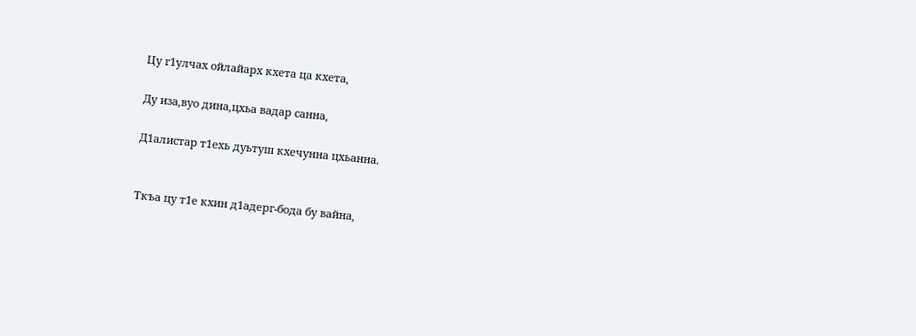Цу г1улчах ойлайарх кхета ца кхета,

Ду иза,вуо дина,цхьа вадар санна,

Д1алистар т1ехь дуьтуш кхечунна цхьанна.


Ткъа цу т1е кхин д1адерг-бода бу вайна,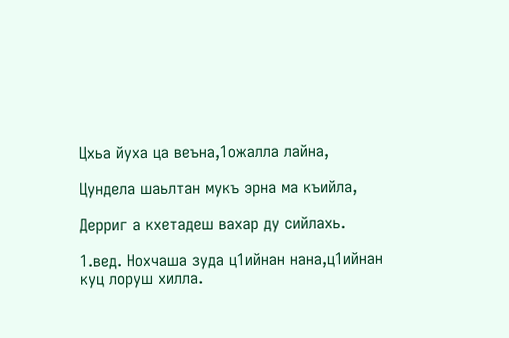Цхьа йуха ца веъна,1ожалла лайна,

Цундела шаьлтан мукъ эрна ма къийла,

Дерриг а кхетадеш вахар ду сийлахь.

1.вед. Нохчаша зуда ц1ийнан нана,ц1ийнан куц лоруш хилла.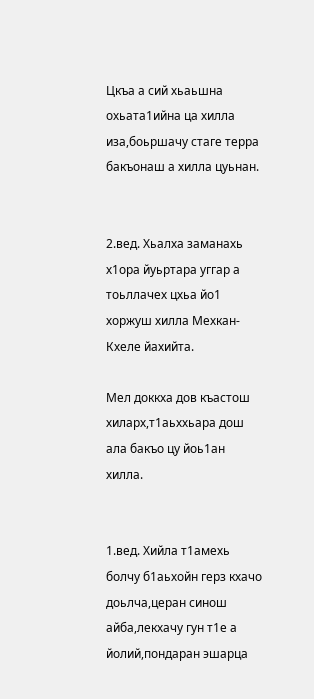Цкъа а сий хьаьшна охьата1ийна ца хилла иза,боьршачу стаге терра бакъонаш а хилла цуьнан.


2.вед. Хьалха заманахь х1ора йуьртара уггар а тоьллачех цхьа йо1 хоржуш хилла Мехкан- Кхеле йахийта.

Мел доккха дов къастош хиларх,т1аьххьара дош ала бакъо цу йоь1ан хилла.


1.вед. Хийла т1амехь болчу б1аьхойн герз кхачо доьлча,церан синош айба,лекхачу гун т1е а йолий,пондаран эшарца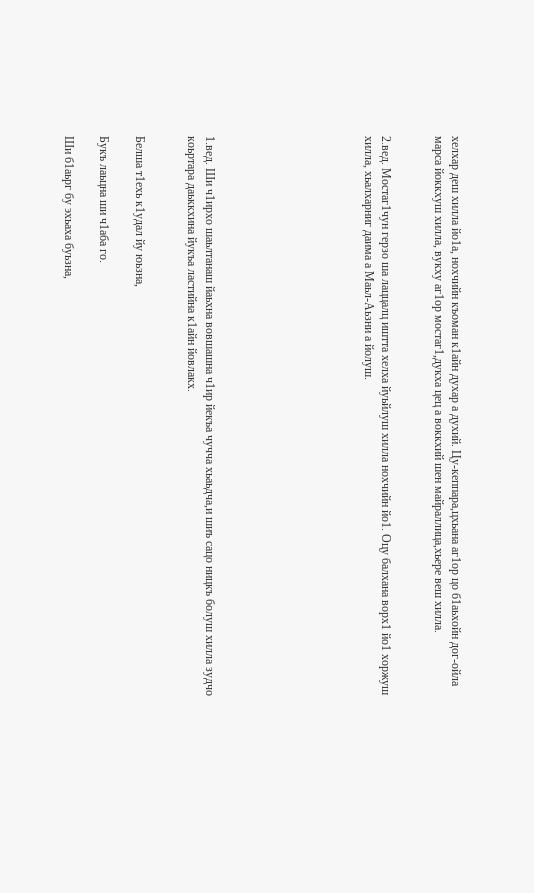хелхар деш хилла йо1а, нохчийн къоман к1айн духар а духий. Цу-кеппара,цхьана аг1ор цо б1аьхойн дог-ойла марса йоккхуш хилла, вукху аг1ор мостаг1,дукха цец а воккхий шен майраллица,хьере веш хилла.


2.вед. Мостаг1чун герзо ша лаццалц иштта хелха йуьйлуш хилла нохчийн йо1. Оцу балхана ворх1 йо1 хоржуш хилла, хьалхарниг даима а Маьл-Аьзни а йолуш.








1.вед. Ши ч1ирхо шаьлтанаш йаьхна вовшашна ч1ир йекъа чучча хьаьдча,и шиъ сацо ницкъ болуш хилла зудчо коьртара даьккхина йукъа ластийна к1айн йовлакх.


Белша т1ехь к1удал йу юьзна,

Букъ лаьцна ши ч1аба го.

Ши б1аьрг бу эхьаха буьзна,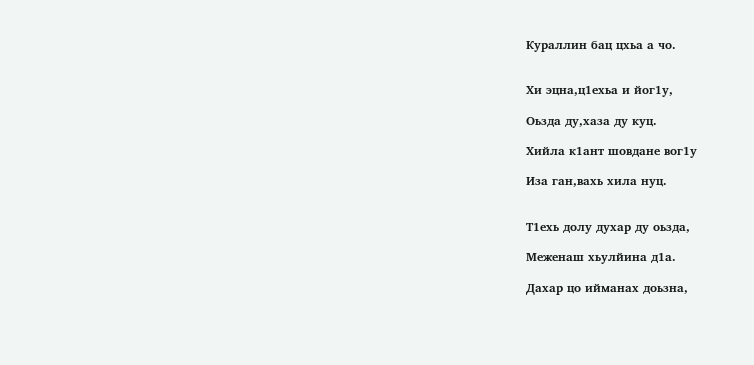Кураллин бац цхьа а чо.


Хи эцна,ц1ехьа и йог1у,

Оьзда ду,хаза ду куц.

Хийла к1ант шовдане вог1у

Иза ган,вахь хила нуц.


Т1ехь долу духар ду оьзда,

Меженаш хьулйина д1а.

Дахар цо ийманах доьзна,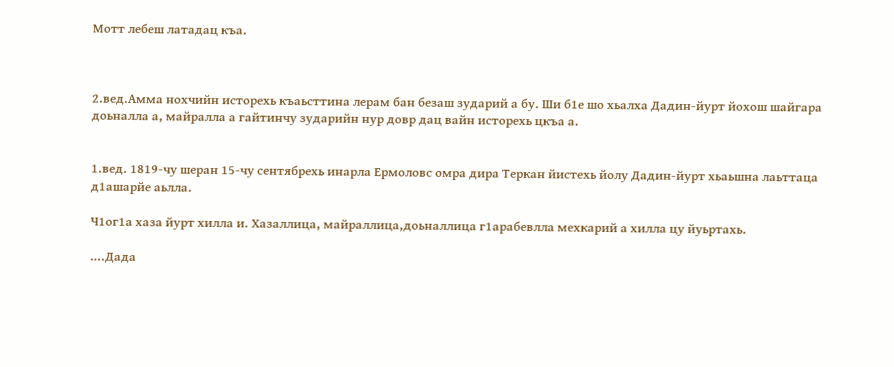Мотт лебеш латадац къа.



2.вед.Амма нохчийн исторехь къаьсттина лерам бан безаш зударий а бу. Ши б1е шо хьалха Дадин-йурт йохош шайгара доьналла а, майралла а гайтинчу зударийн нур довр дац вайн исторехь цкъа а.


1.вед. 1819-чу шеран 15-чу сентябрехь инарла Ермоловс омра дира Теркан йистехь йолу Дадин-йурт хьаьшна лаьттаца д1ашарйе аьлла.

Ч1ог1а хаза йурт хилла и. Хазаллица, майраллица,доьналлица г1арабевлла мехкарий а хилла цу йуьртахь.

….Дада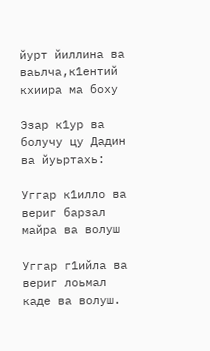йурт йиллина ва ваьлча,к1ентий кхиира ма боху

Эзар к1ур ва болучу цу Дадин ва йуьртахь:

Уггар к1илло ва вериг барзал майра ва волуш

Уггар г1ийла ва вериг лоьмал каде ва волуш.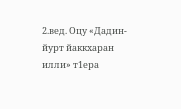2.вед. Оцу «Дадин- йурт йаккхаран илли» т1ера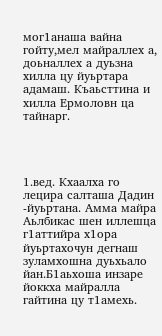мог1анаша вайна гойту,мел майраллех а, доьналлех а дуьзна хилла цу йуьртара адамаш. Къаьсттина и хилла Ермоловн ца тайнарг.




1.вед. Кхаалха го лецира салташа Дадин -йуьртана. Амма майра Аьлбикас шен иллешца г1аттийра х1ора йуьртахочун дегнаш зуламхошна дуьхьало йан.Б1аьхоша инзаре йоккха майралла гайтина цу т1амехь.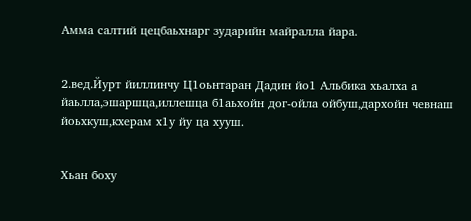Амма салтий цецбаьхнарг зударийн майралла йара.


2.вед.Йурт йиллинчу Ц1оьнтаран Дадин йо1 Альбика хьалха а йаьлла,эшаршца,иллешца б1аьхойн дог-ойла ойбуш,дархойн чевнаш йоьхкуш,кхерам х1у йу ца хууш.


Хьан боху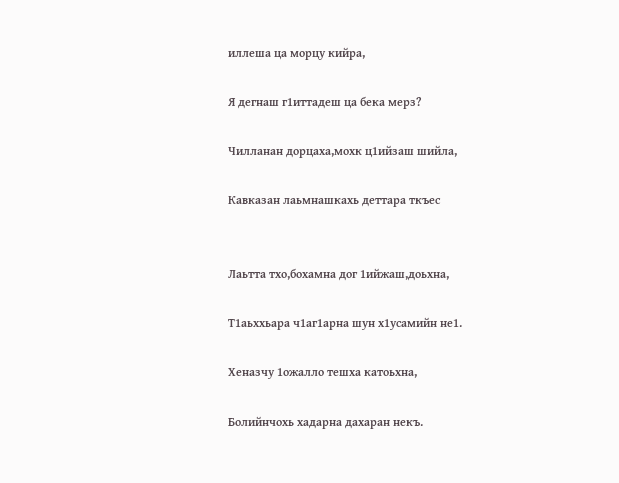иллеша ца морцу кийра,

Я дегнаш г1иттадеш ца бека мерз?

Чилланан дорцаха,мохк ц1ийзаш шийла,

Кавказан лаьмнашкахь деттара ткъес


Лаьтта тхо,бохамна дог 1ийжаш,доьхна,

Т1аьххьара ч1аг1арна шун х1усамийн не1.

Хеназчу 1ожалло тешха катоьхна,

Болийнчохь хадарна дахаран некъ.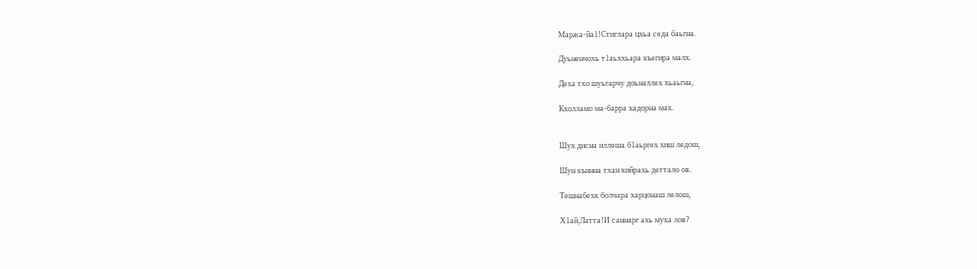Маржа-йа1!Стиглара цхьа седа баьгна.

Дуьненчохь т1аьххьара къегира малх.

Деха тхо шуьгарчу доьналлех хьаьгна,

Кхолламо ма-барра хадорна мах.


Шух дисна иллеша б1аьргех хиш ледош,

Шун къинна тхан кийрахь деттало ов.

Тешнабехк болчара харцонаш лелош,

Х1ай,Латта!И саннарг ахь муха лов?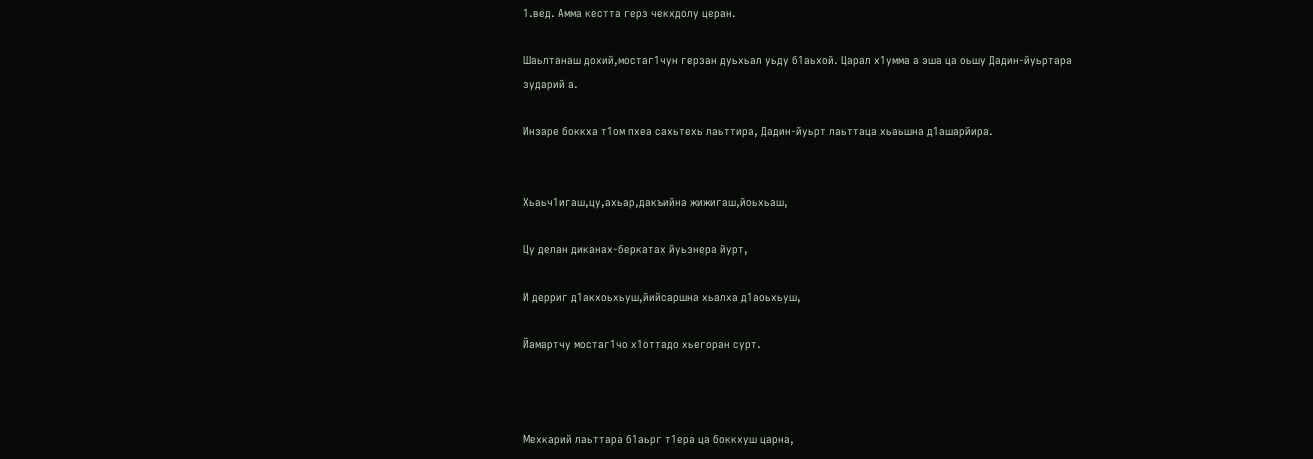1.вед. Амма кестта герз чекхдолу церан.

Шаьлтанаш дохий,мостаг1чун герзан дуьхьал уьду б1аьхой. Царал х1умма а эша ца оьшу Дадин-йуьртара зударий а.

Инзаре боккха т1ом пхеа сахьтехь лаьттира, Дадин-йуьрт лаьттаца хьаьшна д1ашарйира.


Хьаьч1игаш,цу,ахьар,дакъийна жижигаш,йоьхьаш,

Цу делан диканах-беркатах йуьзнера йурт,

И дерриг д1акхоьхьуш,йийсаршна хьалха д1аоьхьуш,

Йамартчу мостаг1чо х1оттадо хьегоран сурт.



Мехкарий лаьттара б1аьрг т1ера ца боккхуш царна,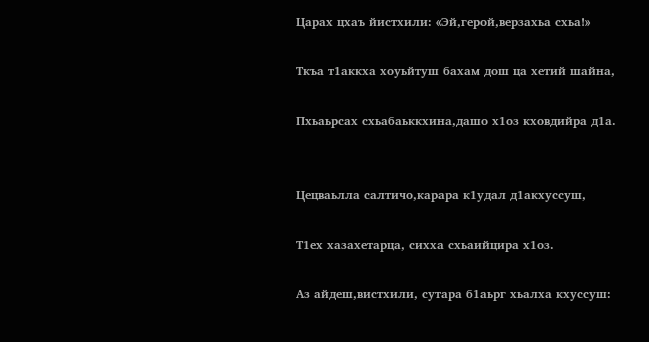Царах цхаъ йистхили: «Эй,герой,верзахьа схьа!»

Ткъа т1аккха хоуьйтуш бахам дош ца хетий шайна,

Пхьаьрсах схьабаьккхина,дашо х1оз кховдийра д1а.


Цецваьлла салтичо,карара к1удал д1акхуссуш,

Т1ех хазахетарца, сихха схьаийцира х1оз.

Аз айдеш,вистхили, сутара б1аьрг хьалха кхуссуш: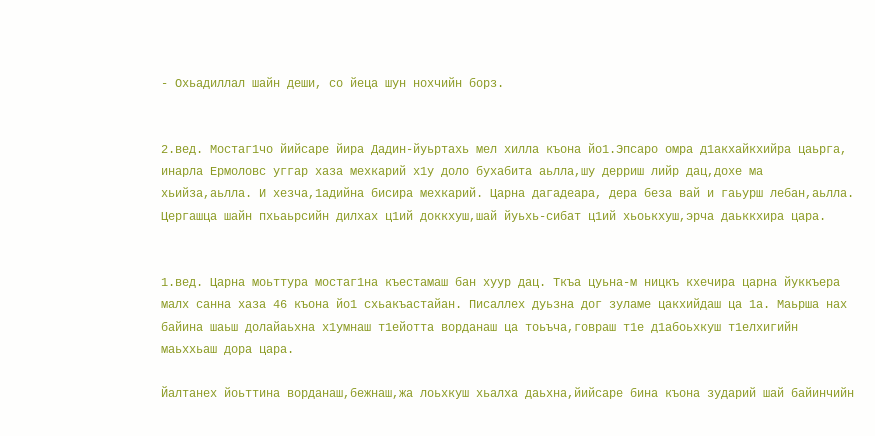- Охьадиллал шайн деши, со йеца шун нохчийн борз.


2.вед. Мостаг1чо йийсаре йира Дадин-йуьртахь мел хилла къона йо1.Эпсаро омра д1акхайкхийра цаьрга, инарла Ермоловс уггар хаза мехкарий х1у доло бухабита аьлла,шу дерриш лийр дац,дохе ма хьийза,аьлла. И хезча,1адийна бисира мехкарий. Царна дагадеара, дера беза вай и гаьурш лебан,аьлла. Цергашца шайн пхьаьрсийн дилхах ц1ий доккхуш,шай йуьхь-сибат ц1ий хьоькхуш,эрча даьккхира цара.


1.вед. Царна моьттура мостаг1на къестамаш бан хуур дац. Ткъа цуьна-м ницкъ кхечира царна йуккъера малх санна хаза 46 къона йо1 схьакъастайан. Писаллех дуьзна дог зуламе цакхийдаш ца 1а. Маьрша нах байина шаьш долайаьхна х1умнаш т1ейотта ворданаш ца тоьъча,говраш т1е д1абоьхкуш т1елхигийн маьххьаш дора цара.

Йалтанех йоьттина ворданаш,бежнаш,жа лоьхкуш хьалха даьхна,йийсаре бина къона зударий шай байинчийн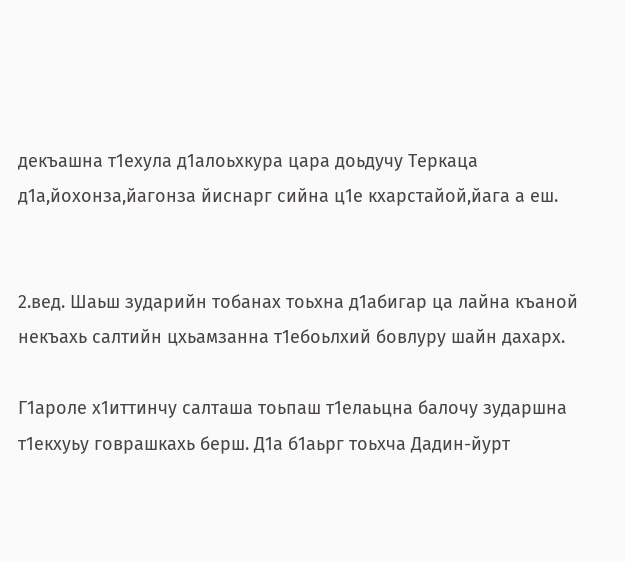декъашна т1ехула д1алоьхкура цара доьдучу Теркаца д1а,йохонза,йагонза йиснарг сийна ц1е кхарстайой,йага а еш.


2.вед. Шаьш зударийн тобанах тоьхна д1абигар ца лайна къаной некъахь салтийн цхьамзанна т1ебоьлхий бовлуру шайн дахарх.

Г1ароле х1иттинчу салташа тоьпаш т1елаьцна балочу зударшна т1екхуьу говрашкахь берш. Д1а б1аьрг тоьхча Дадин-йурт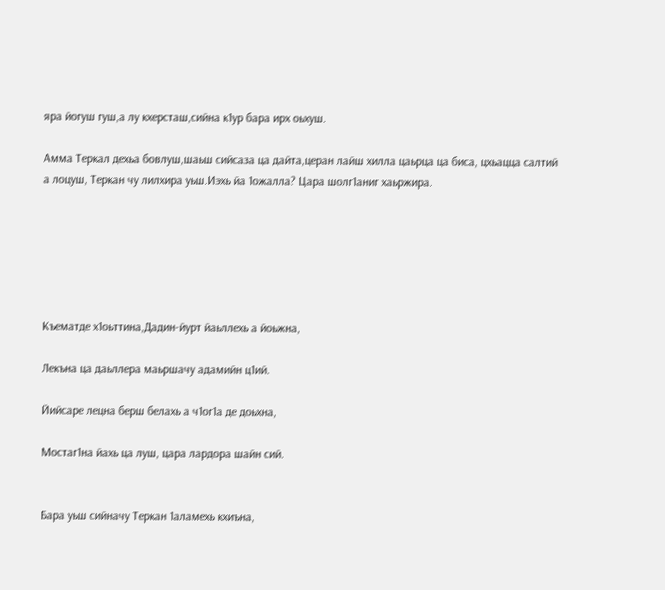яра йогуш гуш,а лу кхерсташ,сийна к1ур бара ирх оьхуш.

Амма Теркал дехьа бовлуш,шаьш сийсаза ца дайта,церан лайш хилла цаьрца ца биса, цхьацца салтий а лоцуш, Теркан чу лилхира уьш.Иэхь йа 1ожалла? Цара шолг1аниг хаьржира.






Къематде х1оьттина,Дадин-йурт йаьллехь а йоьжна,

Лекъна ца даьллера маьршачу адамийн ц1ий.

Йийсаре лецна берш белахь а ч1ог1а де доьхна,

Мостаг1на йахь ца луш, цара лардора шайн сий.


Бара уьш сийначу Теркан 1аламехь кхиъна,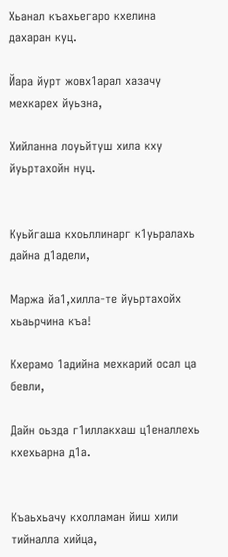Хьанал къахьегаро кхелина дахаран куц.

Йара йурт жовх1арал хазачу мехкарех йуьзна,

Хийланна лоуьйтуш хила кху йуьртахойн нуц.


Куьйгаша кхоьллинарг к1уьралахь дайна д1адели,

Маржа йа1,хилла-те йуьртахойх хьаьрчина къа!

Кхерамо 1адийна мехкарий осал ца бевли,

Дайн оьзда г1иллакхаш ц1еналлехь кхехьарна д1а.


Къаьхьачу кхолламан йиш хили тийналла хийца,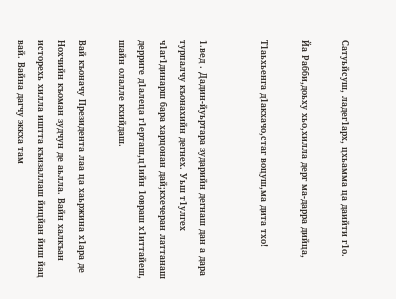Сатуьйсуш, ладег1арх, цхьамма ца даийти г1о.

Йа Рабби,доьху хьо,хилла дерг ма-дарра дийца,

Т1аьхьенга д1акхачо,стаг воцуш,ма дита тхо!


1.вед . Дадин-йуьртара зударийн дегнаш дан а дара турпалчу къонахийн дегнех. Уьш т1улгех ч1аг1динарш бара харцонан дай;кхечеран латтанаш дерриге д1алеца г1ерташ,ц1ийн 1овраш х1иттайеш, шайн олалле кхийдаш.

Вай къоначу Президента лаа ца хаьржина х1ара де Нохчийн къоман зудчун де аьлла. Вайн халкъан исторехь хилла иштта къизаллаш йицйан йиш йац вай. Вайна дагчу эккха там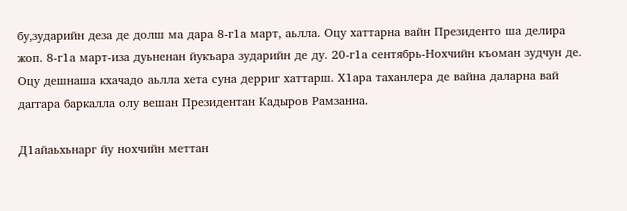бу,зударийн деза де долш ма дара 8-г1а март, аьлла. Оцу хаттарна вайн Президенто ша делира жоп. 8-г1а март-иза дуьненан йукъара зударийн де ду. 20-г1а сентябрь-Нохчийн къоман зудчун де. Оцу дешнаша кхачадо аьлла хета суна дерриг хаттарш. Х1ара таханлера де вайна даларна вай даггара баркалла олу вешан Президентан Кадыров Рамзанна.

Д1айаьхьнарг йу нохчийн меттан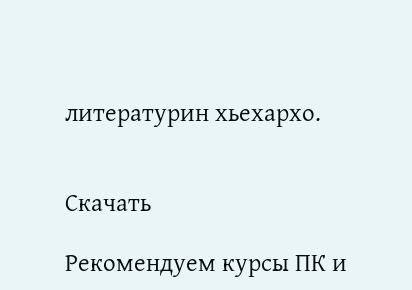литературин хьехархо.


Скачать

Рекомендуем курсы ПК и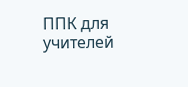ППК для учителей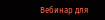Вебинар для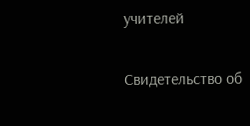учителей

Свидетельство об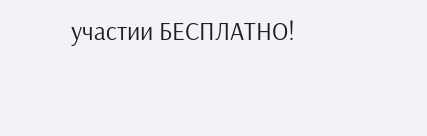участии БЕСПЛАТНО!